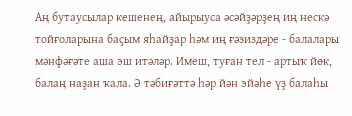Аң бутаусылар кешенең, айырыуса әсәйҙәрҙең иң нескә тойғоларына баҫым яһайҙар һәм иң ғәзиздәре - балалары мәнфәғәте аша эш итәләр. Имеш, туған тел - артыҡ йөк, балаң наҙан ҡала. Ә тәбиғәттә һәр йән эйәһе үҙ балаһы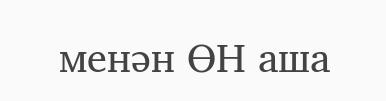менән ӨН аша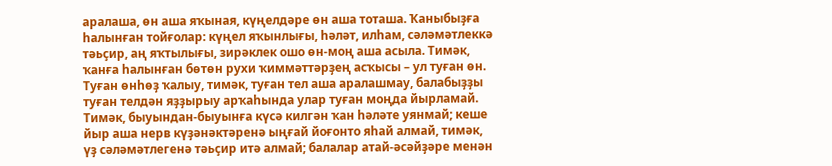аралаша, өн аша яҡыная, күңелдәре өн аша тоташа. Ҡаныбыҙға һалынған тойғолар: күңел яҡынлығы, һәләт, илһам, сәләмәтлеккә тәьҫир, аң яҡтылығы, зирәклек ошо өн-моң аша асыла. Тимәк, ҡанға һалынған бөтөн рухи ҡиммәттәрҙең асҡысы – ул туған өн. Туған өнһөҙ ҡалыу, тимәк, туған тел аша аралашмау, балабыҙҙы туған телдән яҙҙырыу арҡаһында улар туған моңда йырламай. Тимәк, быуындан-быуынға күсә килгән ҡан һәләте уянмай; кеше йыр аша нерв күҙәнәктәренә ыңғай йоғонто яһай алмай, тимәк, үҙ сәләмәтлегенә тәьҫир итә алмай; балалар атай-әсәйҙәре менән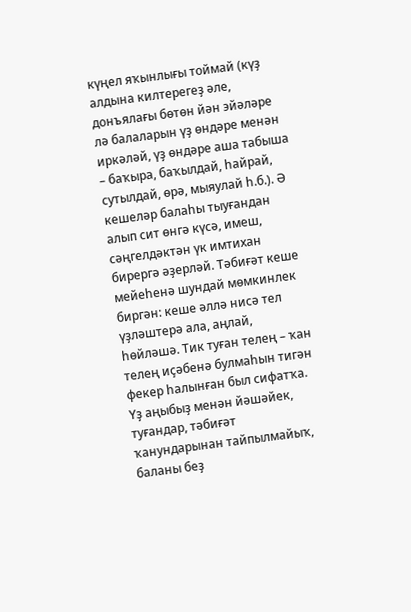күңел яҡынлығы тоймай (күҙ алдына килтерегеҙ әле, донъялағы бөтөн йән эйәләре лә балаларын үҙ өндәре менән иркәләй, үҙ өндәре аша табыша – баҡыра, баҡылдай, һайрай, сутылдай, өрә, мыяулай һ.б.). Ә кешеләр балаһы тыуғандан алып сит өнгә күсә, имеш, сәңгелдәктән үк имтихан бирергә әҙерләй. Тәбиғәт кеше мейеһенә шундай мөмкинлек биргән: кеше әллә нисә тел үҙләштерә ала, аңлай, һөйләшә. Тик туған телең – ҡан телең иҫәбенә булмаһын тигән фекер һалынған был сифатҡа. Үҙ аңыбыҙ менән йәшәйек, туғандар, тәбиғәт ҡанундарынан тайпылмайыҡ, баланы беҙ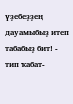үҙебеҙҙең дауамыбыҙ итеп табабыҙ бит! - тип ҡабат-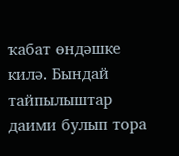ҡабат өндәшке килә. Бындай тайпылыштар даими булып тора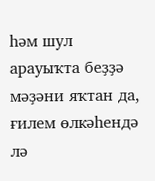һәм шул арауыҡта беҙҙә мәҙәни яҡтан да, ғилем өлкәһендә лә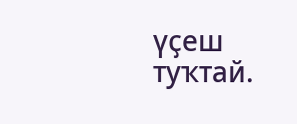үҫеш туҡтай.